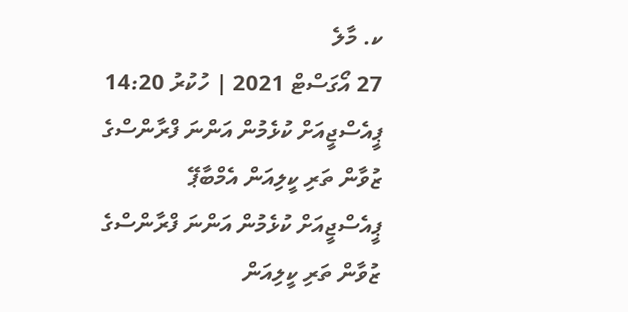ކ. މާލެ
27 އޯގަސްޓް 2021 | ހުކުރު 14:20
ޕީއެސްޖީއަށް ކުޅެމުން އަންނަ ފްރާންސްގެ ޒުވާން ތަރި ކީލިއަން އެމްބާޕޭ
ޕީއެސްޖީއަށް ކުޅެމުން އަންނަ ފްރާންސްގެ ޒުވާން ތަރި ކީލިއަން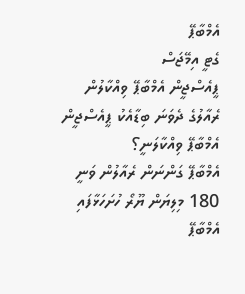އެމްބާޕޭ
ގެޓީ އިމޭޖަސް
ޕީއެސްޖީން އެމްބާޕޭ ވިއްކާލުން
ރެއާލުގެ ދެވަނަ ބިޑާއެކު ޕީއެސްޖީން އެމްބާޕޭ ވިއްކާލަނީ؟
އެމްބާޕޭ ގަންނަން ރެއާލުން ވަނީ 180 މިލިޔަން ޔޫރޯ ހުށަހަޅާފައި
އެމްބާޕޭ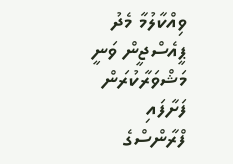ވިއްކާލުމާ މެދު ޕީއެސްޖީން ވަނީ މަޝްވަރާކުރަން ފަށާފައި
ފްރާންސްގެ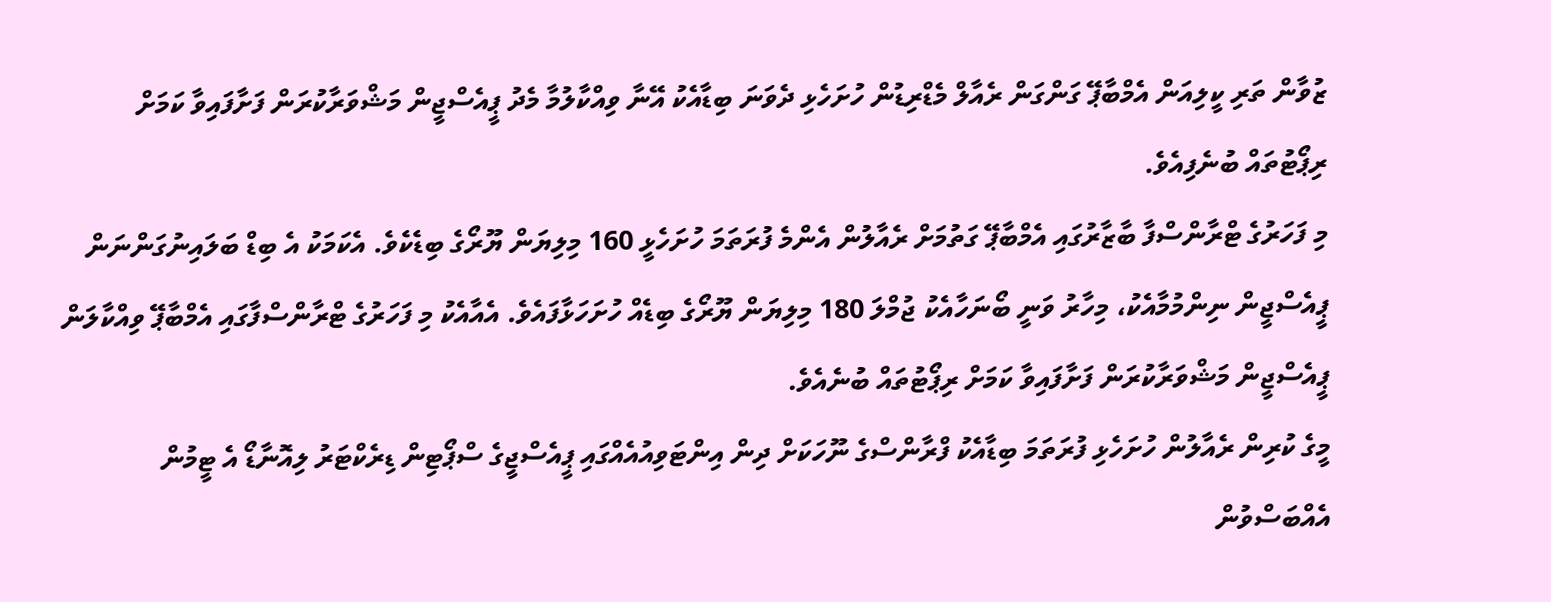ޒުވާން ތަރި ކީލިއަން އެމްބާޕޭ ގަންގަން ރެއާލް މެޑްރިޑުން ހުށަހެޅި ދެވަނަ ބިޑާއެކު އޭނާ ވިއްކާލުމާ މެދު ޕީއެސްޖީން މަޝްވަރާކުރަން ފަށާފައިވާ ކަމަށް ރިޕޯޓުތައް ބުނެފިއެވެ.
މި ފަހަރުގެ ޓްރާންސްފާ ބާޒާރުގައި އެމްބާޕޭ ގަތުމަށް ރެއާލުން އެންމެ ފުރަތަމަ ހުށަހެޅީ 160 މިލިޔަން ޔޫރޯގެ ބިޑެކެވެ. އެކަމަކު އެ ބިޑް ބަލައިނުގަންނަން ޕީއެސްޖީން ނިންމުމާއެކު، މިހާރު ވަނީ ބޯނަހާއެކު ޖުމްލަ 180 މިލިޔަން ޔޫރޯގެ ބިޑެއް ހުށަހަޅާފައެވެ. އެއާއެކު މި ފަހަރުގެ ޓްރާންސްފާގައި އެމްބާޕޭ ވިއްކާލަން ޕީއެސްޖީން މަޝްވަރާކުރަން ފަށާފައިވާ ކަމަށް ރިޕޯޓުތައް ބުނެއެވެ.
މީގެ ކުރިން ރެއާލުން ހުށަހެޅި ފުރަތަމަ ބިޑާއެކު ފްރާންސްގެ ނޫހަކަށް ދިން އިންޓަވިއުއެއްގައި ޕީއެސްޖީގެ ސްޕޯޓިން ޑިރެކްޓަރު ލިއޮނާޑޯ އެ ޓީމުން އެއްބަސްވުން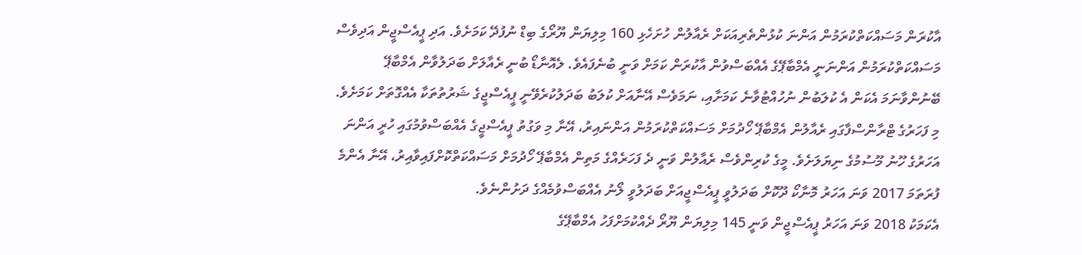އާކުރަން މަސައްކަތްކުރަމުން އަންނަ ކުޅުންތެރިއަކަށް ރެއާލުން ހުށަހެޅި 160 މިލިޔަން ޔޫރޯގެ ބިޑް ނުފުދޭ ކަމަށެވެ. އަދި ޕީއެސްޖީން އަދިވެސް މަސައްކަތްކުރަމުން އަންނަނީ އެމްބާޕޭގެ އެއްބަސްވުން އާކުރަން ކަމަށް ވަނީ ބުނެފައެވެ. ލެއޮނާޑޯ ބުނީ ރެއާލަށް ބަދަލުވާން އެމްބާޕޭ ބޭނުންވާނަމަ އެކަން އެ ކުލަބުން ނުހުއްޓުވާނެ ކަމަށާއި، ނަމަވެސް އޭނާއަށް ކުލަބު ބަދަލުކުރެވޭނީ ޕީއެސްޖީގެ ޝަރުތުތަކާ އެއްގޮތަށް ކަމަށެވެ.
މި ފަހަރުގެ ޓްރާންސްފާގައި ރެއާލުން އެމްބާޕޭ ހޯދުމަށް މަސައްކަތްކުރަމުން އަންނައިރު، އޭނާ މި ވަގުތު ޕީއެސްޖީގެ އެއްބަސްވުމުގައި ހުރީ އަންނަ އަހަރުގެ ހޫނު މޫސުމުގެ ނިޔަލަށެވެ. މީގެ ކުރިންވެސް ރެއާލުން ވަނީ ދެ ފަހަރެއްގެ މަތިން އެމްބާޕޭ ހޯދުމަށް މަސައްކަތްކޮށްފައިވާއިރު، އޭނާ އެންމެ ފުރަތަމަ 2017 ވަނަ އަހަރު މޮނާކޯ ދޫކޮށް ބަދަލުވީ ޕީއެސްޖީއަށް ބަދަލުވީ ލޯނު އެއްބަސްވުމެއްގެ ދަށުންނެވެ.
އެކަމަކު 2018 ވަނަ އަހަރު ޕީއެސްޖީން ވަނީ 145 މިލިޔަން ޔޫރޯ ދެއްކުމަށްފަހު އެމްބާޕޭގެ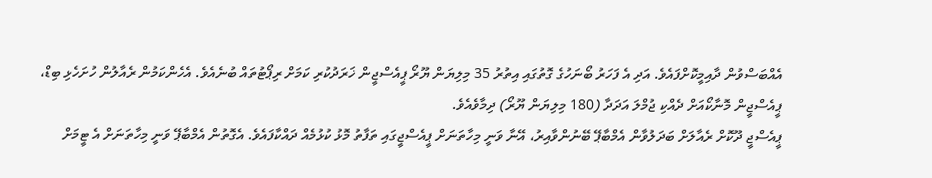އެއްބަސްވުން ދާއިމީކޮށްފައެވެ. އަދި އެ ފަހަރު ބޯނަހުގެ ގޮތުގައި އިތުރު 35 މިލިޔަން ޔޫރޯ ޕީއެސްޖީން ޚަރަދުކުރި ކަމަށް ރިޕޯޓުތައް ބުނެއެވެ. އެހެންކަމުން ރެއާލުން ހުށަހެޅި ބިޑް، ޕީއެސްޖީން މޮނާކޯއަށް ދެއްކި ޖުމްލަ އަދަދާ (180 މިލިޔަން ޔޫރޯ) ދިމާވެއެވެ.
ޕީއެސްޖީ ދޫކޮށް ރެއާލަށް ބަދަލުވާން އެމްބާޕޭ ބޭނުންވާއިރު، އޭނާ ވަނީ މިހާތަނަށް ޕީއެސްޖީގައި ތަފާތު މޮޅު ކުޅުމެއް ދައްކާފައެވެ. އެގޮތުން އެމްބާޕޭ ވަނީ މިހާތަނަށް އެ ޓީމަށް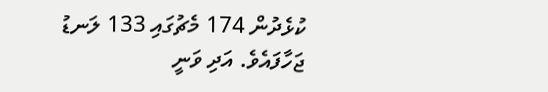ކުޅެދުން 174 މެޗުގައި 133 ލަނޑު ޖަހާފައެވެ. އަދި ވަނީ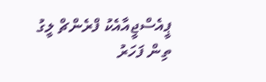ޕީއެސްޖީއާއެކު ފްރެންޗް ލީގު ތިން ފަހަރު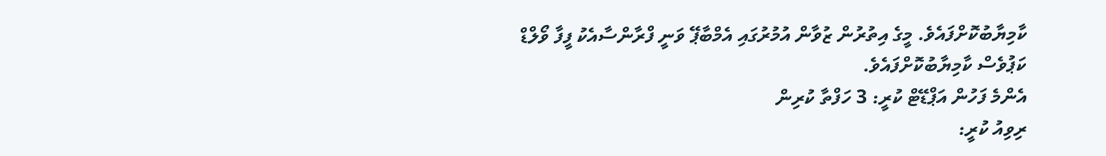ކާމިޔާބުކޮށްފައެވެ. މީގެ އިތުރުން ޒުވާން އުމުރުގައި އެމްބާޕޭ ވަނީ ފްރާންސާއެކު ފީފާ ވޯލްޑް ކަޕުވެސް ކާމިޔާބުކޮށްފައެވެ.
އެންމެ ފަހުން އަޕްޑޭޓް ކުރީ: 3 ހަފްތާ ކުރިން
ރިވިއު ކުރީ: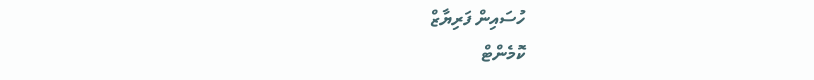ހުސައިން ފަރިޔާޒް
ކޮމެންޓް